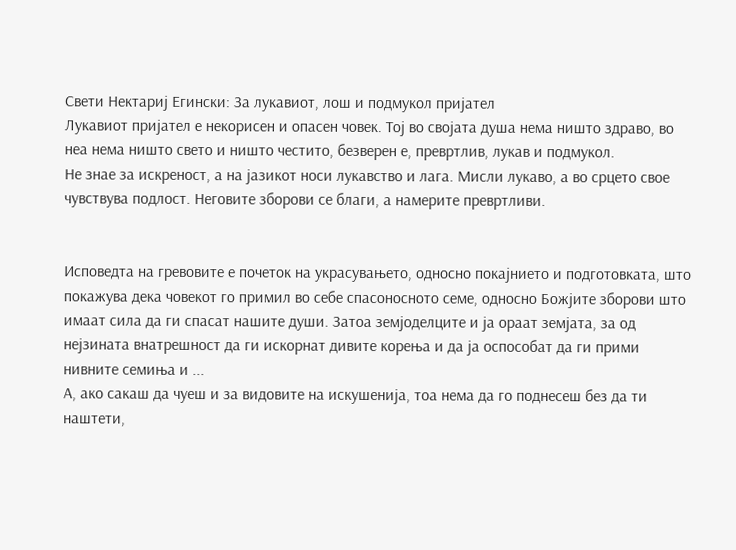Свети Нектариј Егински: За лукавиот, лош и подмукол пријател
Лукавиот пријател е некорисен и опасен човек. Тој во својата душа нема ништо здраво, во неа нема ништо свето и ништо честито, безверен е, превртлив, лукав и подмукол.
Не знае за искреност, а на јазикот носи лукавство и лага. Мисли лукаво, а во срцето свое чувствува подлост. Неговите зборови се благи, а намерите превртливи.


Исповедта на гревовите е почеток на украсувањето, односно покајнието и подготовката, што покажува дека човекот го примил во себе спасоносното семе, односно Божјите зборови што имаат сила да ги спасат нашите души. Затоа земјоделците и ја ораат земјата, за од нејзината внатрешност да ги искорнат дивите корења и да ја оспособат да ги прими нивните семиња и ...
А, ако сакаш да чуеш и за видовите на искушенија, тоа нема да го поднесеш без да ти наштети,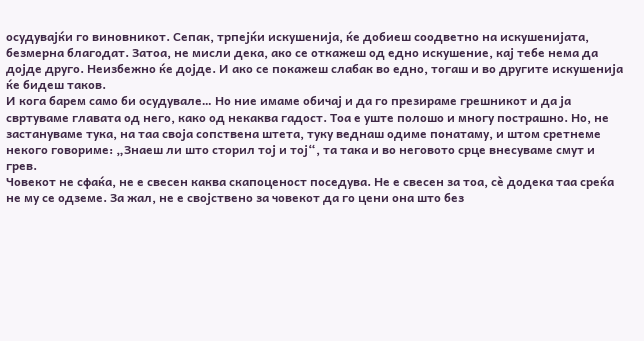осудувајќи го виновникот. Сепак, трпејќи искушенија, ќе добиеш соодветно на искушенијата, безмерна благодат. Затоа, не мисли дека, ако се откажеш од едно искушение, кај тебе нема да дојде друго. Неизбежно ќе дојде. И ако се покажеш слабак во едно, тогаш и во другите искушенија ќе бидеш таков.
И кога барем само би осудувале… Но ние имаме обичај и да го презираме грешникот и да ја свртуваме главата од него, како од некаква гадост. Тоа е уште полошо и многу пострашно. Но, не застануваме тука, на таа своја сопствена штета, туку веднаш одиме понатаму, и штом сретнеме некого говориме: „Знаеш ли што сторил тој и тој“, та така и во неговото срце внесуваме смут и грев.
Човекот не сфаќа, не е свесен каква скапоценост поседува. Не е свесен за тоа, сè додека таа среќа не му се одземе. За жал, не е својствено за човекот да го цени она што без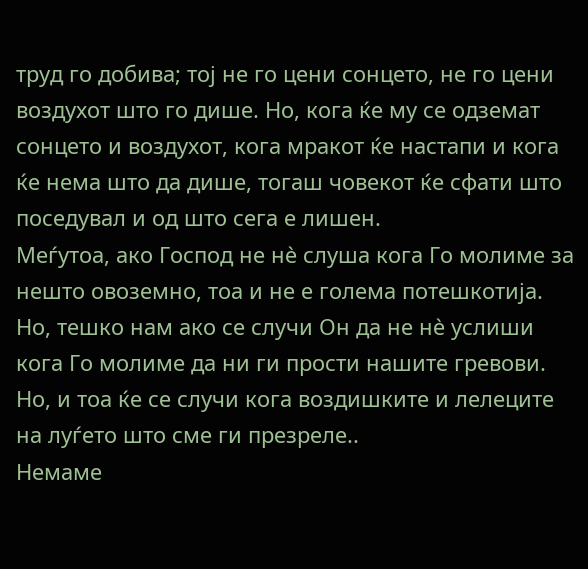труд го добива; тој не го цени сонцето, не го цени воздухот што го дише. Но, кога ќе му се одземат сонцето и воздухот, кога мракот ќе настапи и кога ќе нема што да дише, тогаш човекот ќе сфати што поседувал и од што сега е лишен.
Меѓутоа, ако Господ не нѐ слуша кога Го молиме за нешто овоземно, тоа и не е голема потешкотија. Но, тешко нам ако се случи Он да не нѐ услиши кога Го молиме да ни ги прости нашите гревови. Но, и тоа ќе се случи кога воздишките и лелеците на луѓето што сме ги презреле..
Немаме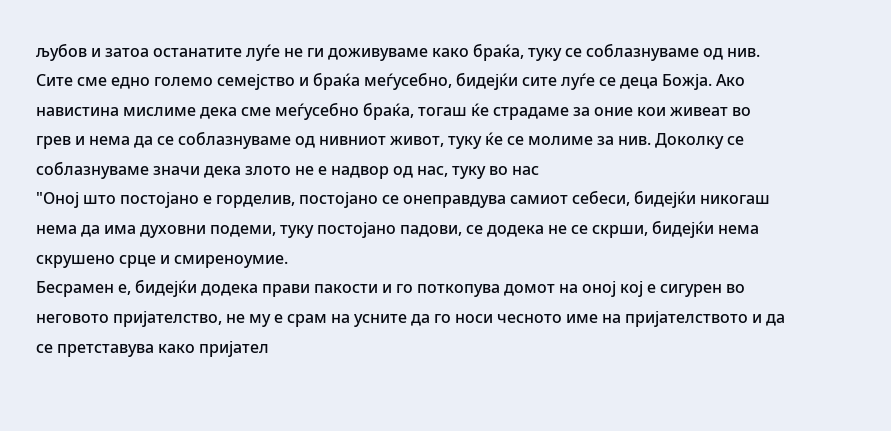љубов и затоа останатите луѓе не ги доживуваме како браќа, туку се соблазнуваме од нив. Сите сме едно големо семејство и браќа меѓусебно, бидејќи сите луѓе се деца Божја. Ако навистина мислиме дека сме меѓусебно браќа, тогаш ќе страдаме за оние кои живеат во грев и нема да се соблазнуваме од нивниот живот, туку ќе се молиме за нив. Доколку се соблазнуваме значи дека злото не е надвор од нас, туку во нас
"Оној што постојано е горделив, постојано се онеправдува самиот себеси, бидејќи никогаш нема да има духовни подеми, туку постојано падови, сe додека не се скрши, бидејќи нема скрушено срце и смиреноумие.
Бесрамен е, бидејќи додека прави пакости и го поткопува домот на оној кој е сигурен во неговото пријателство, не му е срам на усните да го носи чесното име на пријателството и да се претставува како пријател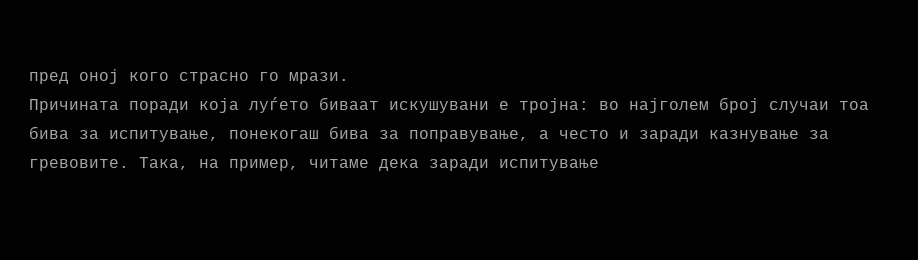пред оној кого страсно го мрази.
Причината поради која луѓето биваат искушувани е тројна: во најголем број случаи тоа бива за испитување, понекогаш бива за поправување, а често и заради казнување за гревовите. Така, на пример, читаме дека заради испитување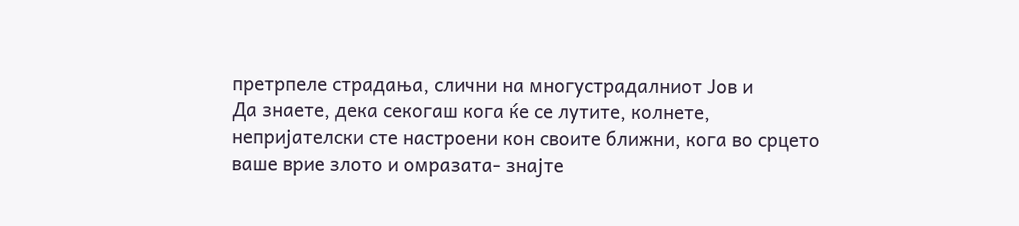претрпеле страдања, слични на многустрадалниот Јов и
Да знаете, дека секогаш кога ќе се лутите, колнете, непријателски сте настроени кон своите ближни, кога во срцето ваше врие злото и омразата- знајте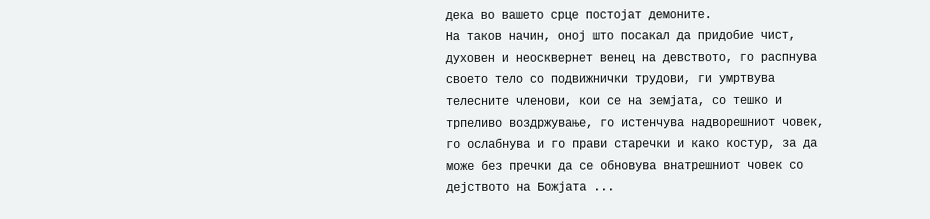дека во вашето срце постојат демоните.
На таков начин, оној што посакал да придобие чист, духовен и неосквернет венец на девството, го распнува своето тело со подвижнички трудови, ги умртвува телесните членови, кои се на земјата, со тешко и трпеливо воздржување, го истенчува надворешниот човек, го ослабнува и го прави старечки и како костур, за да може без пречки да се обновува внатрешниот човек со дејството на Божјата ...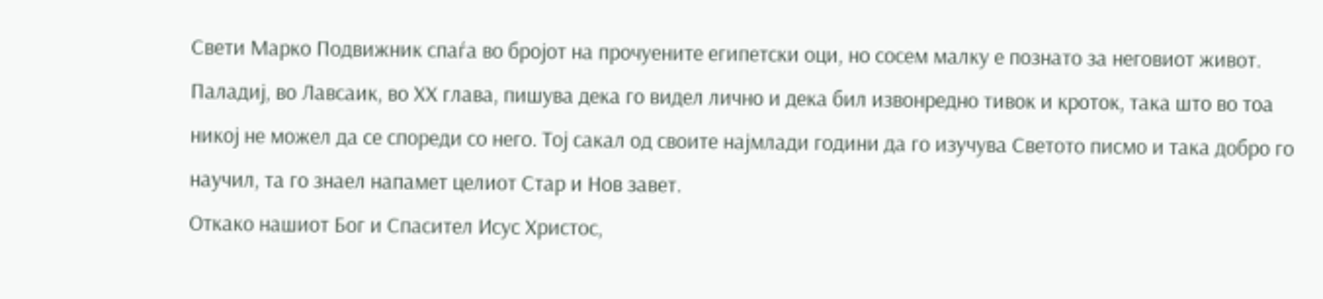Свети Марко Подвижник спаѓа во бројот на прочуените египетски оци, но сосем малку е познато за неговиот живот. Паладиј, во Лавсаик, во ХХ глава, пишува дека го видел лично и дека бил извонредно тивок и кроток, така што во тоа никој не можел да се спореди со него. Тој сакал од своите најмлади години да го изучува Светото писмо и така добро го научил, та го знаел напамет целиот Стар и Нов завет.
Откако нашиот Бог и Спасител Исус Христос,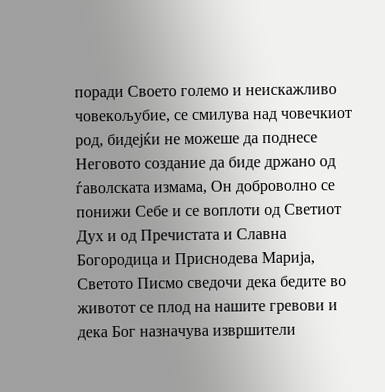поради Своето големо и неискажливо човекољубие, се смилува над човечкиот род, бидејќи не можеше да поднесе Неговото создание да биде држано од ѓаволската измама, Он доброволно се понижи Себе и се воплоти од Светиот Дух и од Пречистата и Славна Богородица и Приснодева Марија,
Светото Писмо сведочи дека бедите во животот се плод на нашите гревови и дека Бог назначува извршители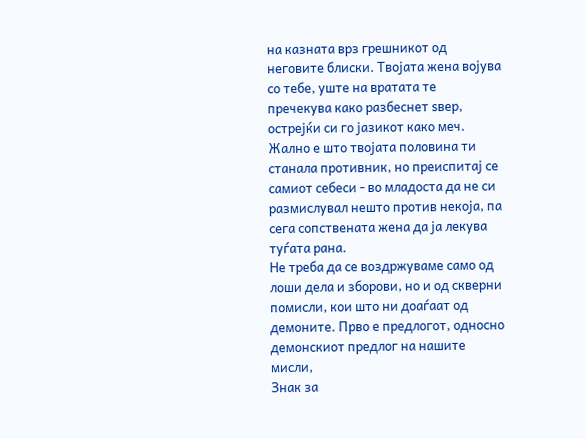на казната врз грешникот од неговите блиски. Твојата жена војува со тебе, уште на вратата те пречекува како разбеснет ѕвер, острејќи си го јазикот како меч. Жално е што твојата половина ти станала противник, но преиспитај се самиот себеси - во младоста да не си размислувал нешто против некоја, па сега сопствената жена да ја лекува туѓата рана.
Не треба да се воздржуваме само од лоши дела и зборови, но и од скверни помисли, кои што ни доаѓаат од демоните. Прво е предлогот, односно демонскиот предлог на нашите мисли,
Знак за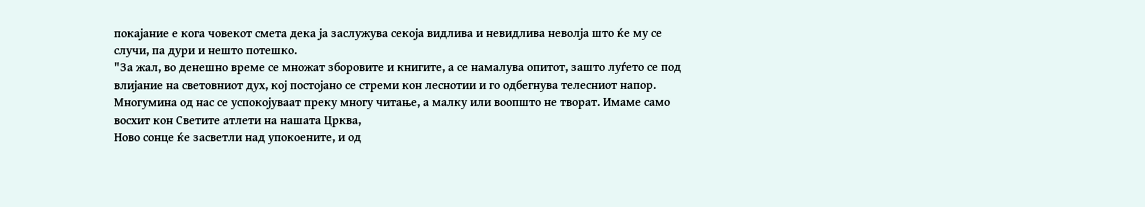покајание е кога човекот смета дека ја заслужува секоја видлива и невидлива неволја што ќе му се случи, па дури и нешто потешко.
"За жал, во денешно време се множат зборовите и книгите, а се намалува опитот, зашто луѓето се под влијание на световниот дух, кој постојано се стреми кон леснотии и го одбегнува телесниот напор. Многумина од нас се успокојуваат преку многу читање, а малку или воопшто не творат. Имаме само восхит кон Светите атлети на нашата Црква,
Ново сонце ќе засветли над упокоените, и од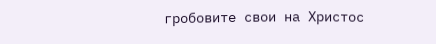гробовите свои на Христос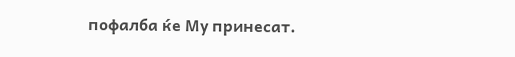пофалба ќе Му принесат.